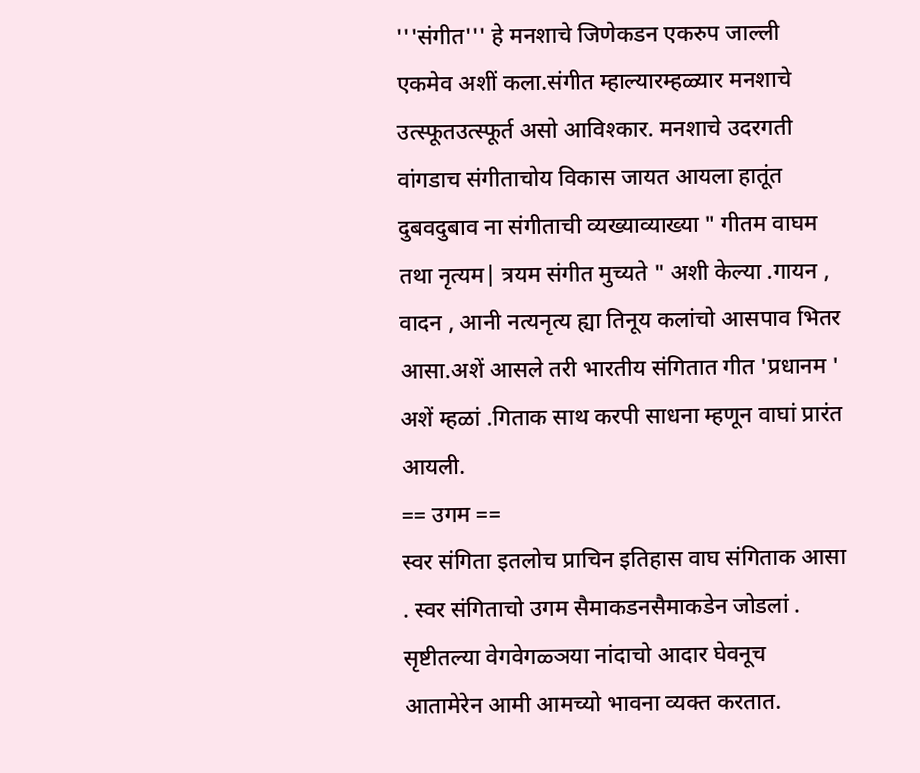'''संगीत''' हे मनशाचे जिणेकडन एकरुप जाल्ली एकमेव अशीं कला.संगीत म्हाल्यारम्हळ्यार मनशाचे उत्स्फूतउत्स्फूर्त असो आविश्कार. मनशाचे उदरगती वांगडाच संगीताचोय विकास जायत आयला हातूंत दुबवदुबाव ना संगीताची व्यख्याव्याख्या " गीतम वाघम तथा नृत्यम| त्रयम संगीत मुच्यते " अशी केल्या .गायन , वादन , आनी नत्यनृत्य ह्या तिनूय कलांचो आसपाव भितर आसा.अशें आसले तरी भारतीय संगितात गीत 'प्रधानम ' अशें म्हळां .गिताक साथ करपी साधना म्हणून वाघां प्रारंत आयली.
== उगम ==
स्वर संगिता इतलोच प्राचिन इतिहास वाघ संगिताक आसा . स्वर संगिताचो उगम सैमाकडनसैमाकडेन जोडलां . सृष्टीतल्या वेगवेगळ्ञया नांदाचो आदार घेवनूच आतामेरेन आमी आमच्यो भावना व्यक्त करतात.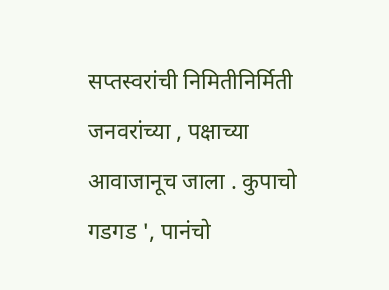सप्तस्वरांची निमितीनिर्मिती जनवरांच्या , पक्षाच्या आवाजानूच जाला . कुपाचो गडगड ', पानंचो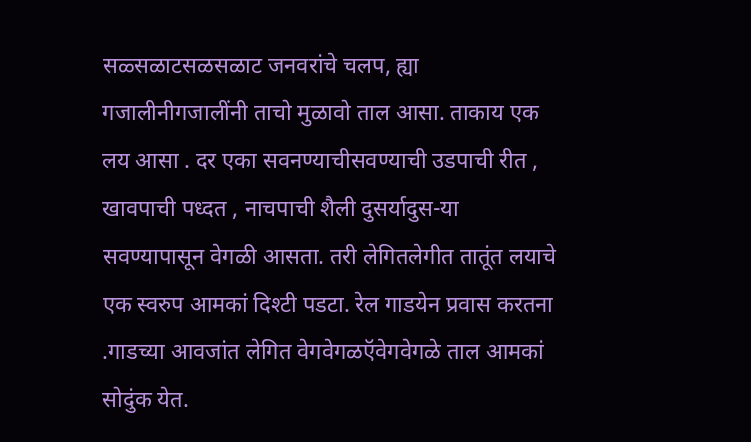सळ्सळाटसळसळाट जनवरांचे चलप, ह्या गजालीनीगजालींनी ताचो मुळावो ताल आसा. ताकाय एक लय आसा . दर एका सवनण्याचीसवण्याची उडपाची रीत , खावपाची पध्दत , नाचपाची शैली दुसर्यादुस-या सवण्यापासून वेगळी आसता. तरी लेगितलेगीत तातूंत लयाचे एक स्वरुप आमकां दिश्टी पडटा. रेल गाडयेन प्रवास करतना .गाडच्या आवजांत लेगित वेगवेगळऍवेगवेगळे ताल आमकां सोदुंक येत.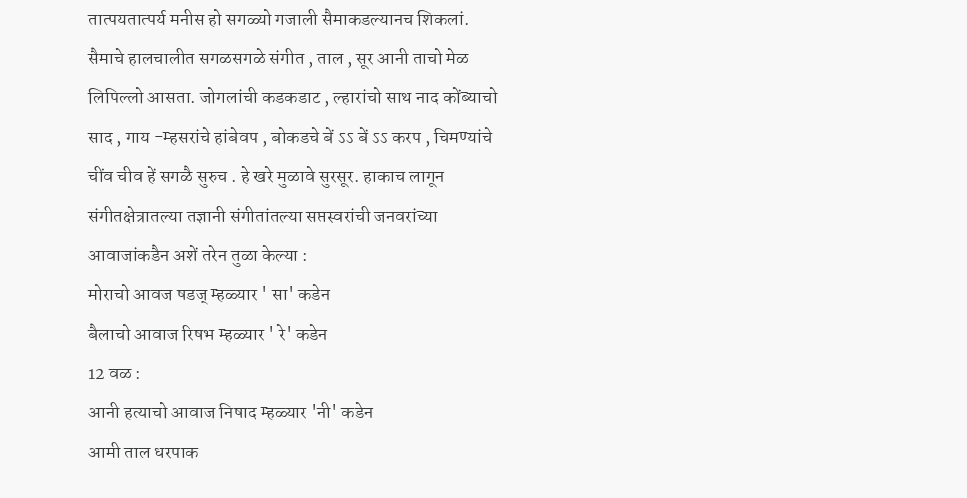तात्पयतात्पर्य मनीस हो सगळ्यो गजाली सैमाकडल्यानच शिकलां.
सैमाचे हालचालीत सगळसगळे संगीत , ताल , सूर आनी ताचो मेळ लिपिल्लो आसता. जोगलांची कडकडाट , ल्हारांचो साथ नाद कोंब्याचो साद , गाय -म्हसरांचे हांबेवप , बोकडचे बें ऽऽ बें ऽऽ करप , चिमण्यांचे चींव चीव हें सगळै सुरुच . हे खरे मुळावे सुरसूर. हाकाच लागून संगीतक्षेत्रातल्या तज्ञानी संगीतांतल्या सप्तस्वरांची जनवरांच्या आवाजांकडैन अशें तरेन तुळा केल्या :
मोराचो आवज षडज् म्हळ्यार ' सा' कडेन
बैलाचो आवाज रिषभ म्हळ्यार ' रे' कडेन
12 वळ :
आनी हत्याचो आवाज निषाद म्हळ्यार 'नी' कडेन
आमी ताल धरपाक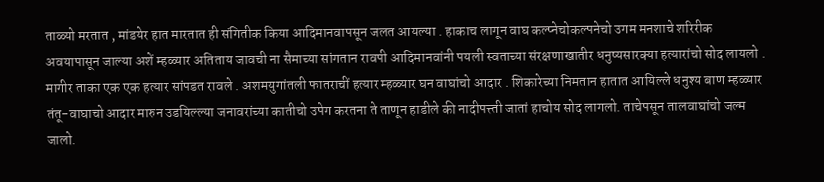ताळ्यो मरतात , मांडयेर हात मारतात ही संगितीक किया आदिमानवापसून जलत आयल्या . हाकाच लागून वाघ कल्प्नेचोकल्पनेचो उगम मनशाचे शरिरीक अवयापासून जाल्या अशें म्हळ्यार अतिताय जावची ना सैमाच्या सांगतान रावपी आदिमानवांनी पयली स्वताच्या संरक्षणाखातीर धनुष्यसारक्या हत्यारांचो सोद लायलो . मागीर ताका एक एक हत्यार सांपडत रावले . अशमयुगांतली फातराचीं हत्यार म्हळ्यार घन वाघांचो आदार . शिकारेच्या निमतान हातात आयिल्ले धनुश्य बाण म्हळ्यार तंतू-वाघाचो आदार मारुन उडयिल्ल्या जनावरांच्या कातीचो उपेग करतना ते ताणून हाडीले की नादीपत्त्ती जातां हाचोय सोद लागलो. ताचेपसून तालवाघांचो जल्म जालो.